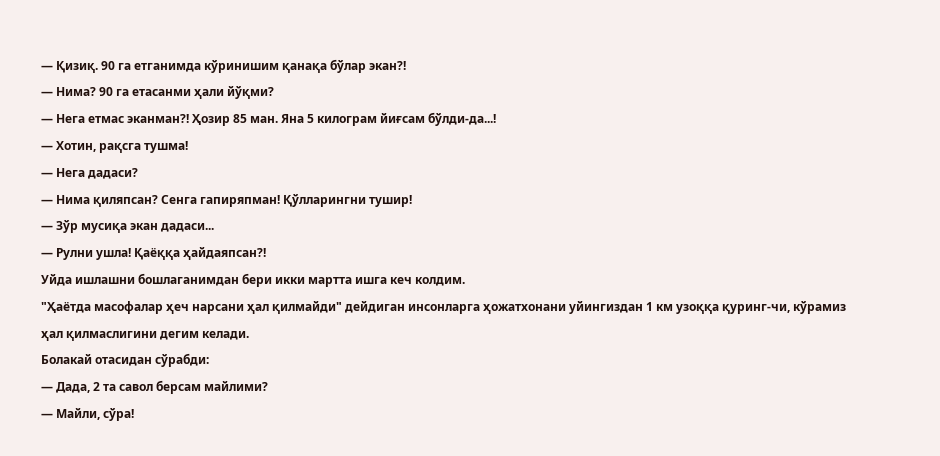— Қизиқ. 90 га етганимда кўринишим қанақа бўлар экан?!
— Нима? 90 га етасанми ҳали йўқми?
— Нега етмас эканман?! Ҳозир 85 ман. Яна 5 килограм йиғсам бўлди-да...!
— Хотин, рақсга тушма!
— Нега дадаси?
— Нима қиляпсан? Сенга гапиряпман! Қўлларингни тушир!
— Зўр мусиқа экан дадаси...
— Рулни ушла! Қаёққа ҳайдаяпсан?!
Уйда ишлашни бошлаганимдан бери икки мартта ишга кеч колдим.
"Ҳаётда масофалар ҳеч нарсани ҳал қилмайди" дейдиган инсонларга ҳожатхонани уйингиздан 1 км узоққа қуринг-чи, кўрамиз ҳал қилмаслигини дегим келади.
Болакай отасидан сўрабди:
— Дада, 2 та савол берсам майлими?
— Майли, сўра!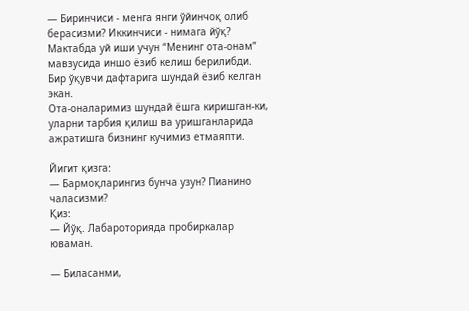— Биринчиси - менга янги ўйинчоқ олиб берасизми? Иккинчиси - нимага йўқ?
Мактабда уй иши учун “Менинг ота-онам” мавзусида иншо ёзиб келиш берилибди.
Бир ўқувчи дафтарига шундай ёзиб келган экан.
Ота-оналаримиз шундай ёшга киришган-ки, уларни тарбия қилиш ва уришганларида ажратишга бизнинг кучимиз етмаяпти.

Йигит қизга:
— Бармоқларингиз бунча узун? Пианино чаласизми?
Қиз:
— Йўқ. Лабароторияда пробиркалар юваман.

— Биласанми,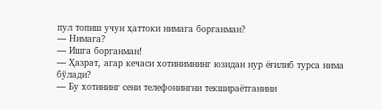пул топиш учун ҳаттоки нимага борганман?
— Нимага?
— Ишга борганман!
— Ҳазрат, агар кечаси хотинимнинг юзидан нур ёғилиб турса нима бўлади?
— Бу хотининг сени телефонингни текшираётганини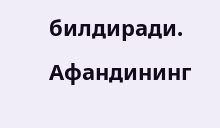билдиради.
Афандининг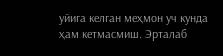уйига келган меҳмон уч кунда ҳам кетмасмиш. Эрталаб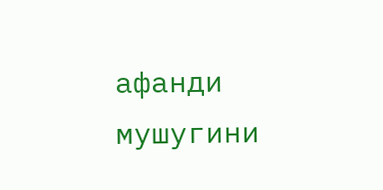афанди мушугини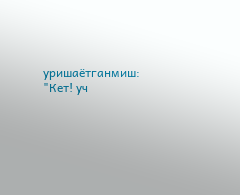уришаётганмиш: "Кет! уч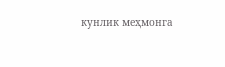кунлик меҳмонга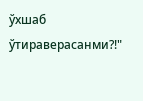ўхшаб ўтираверасанми?!"